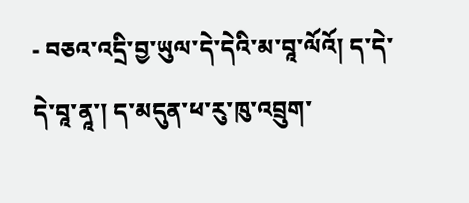- བཅའ་འདྲི་བྱ་ཡུལ་དེ་དེའི་མ་བཱ་ལོའོ། ད་དེ་དེ་བཱ་ནཱ་། ད་མདུན་ཕ་རུ་ཁུ་འབྲུག་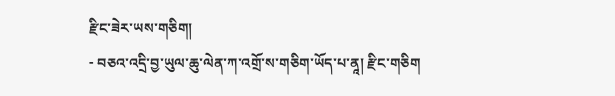རྫིང་ཟེར་ཡས་གཅིག།
- བཅའ་འདྲི་བྱ་ཡུལ་ཆུ་ལེན་ཀ་འགྲོ་ས་གཅིག་ཡོད་པ་ནཱ། རྫིང་གཅིག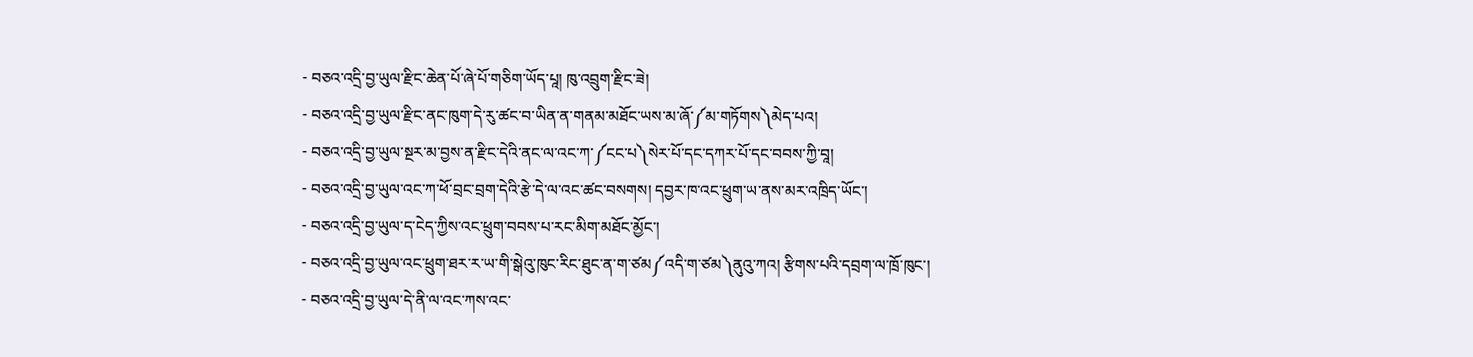- བཅའ་འདྲི་བྱ་ཡུལ་རྫིང་ཆེན་པོ་ཞེ་པོ་གཅིག་ཡོད་པཱ། ཁུ་འབྲུག་རྫིང་ཟེ།
- བཅའ་འདྲི་བྱ་ཡུལ་རྫིང་ནང་ཁུག་དེ་རུ་ཚང་བ་ཡིན་ན་གནམ་མཐོང་ཡས་མ་ཞོ་༼མ་གཏོགས༽མེད་པའ།
- བཅའ་འདྲི་བྱ་ཡུལ་སྔར་མ་བྱས་ན་རྫིང་དེའི་ནང་ལ་འང་ཀ་༼ངང་པ༽སེར་པོ་དང་དཀར་པོ་དང་བབས་ཀྱི་བཱ།
- བཅའ་འདྲི་བྱ་ཡུལ་འང་ཀ་ཕོ་བྲང་བྲག་དེའི་རྩེ་དེ་ལ་འང་ཚང་བསགས། དབྱར་ཁ་འང་ཕྲུག་ཡ་ནས་མར་འཁྲིད་ཡོང་།
- བཅའ་འདྲི་བྱ་ཡུལ་ད་ངེད་ཀྱིས་འང་ཕྲུག་བབས་པ་རང་མིག་མཐོང་མྱོང་།
- བཅའ་འདྲི་བྱ་ཡུལ་འང་ཕྲུག་ཐར་ར་ཡ་གི་སྒེའུ་ཁུང་རིང་ཐུང་ན་ག་ཙམ༼འདི་ག་ཙམ༽ནུའུ་ཀའ། རྩིགས་པའི་དབྲག་ལ་ཁྲོ་ཁུང་།
- བཅའ་འདྲི་བྱ་ཡུལ་དེ་ནི་ལ་འང་ཀས་འང་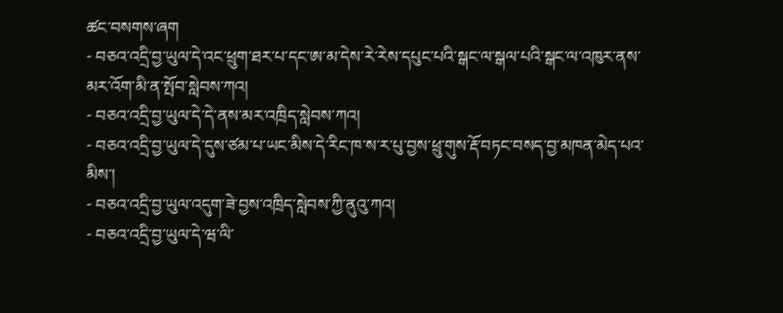ཚང་བསགས་ཞག
- བཅའ་འདྲི་བྱ་ཡུལ་དེ་འང་ཕྲུག་ཐར་པ་དང་ཨ་མ་དེས་རེ་རེས་དཔུང་པའི་སྒང་ལ་སྒལ་པའི་སྒང་ལ་འཁུར་ནས་མར་འོག་མི་ན་སྤོབ་སླེབས་ཀའ།
- བཅའ་འདྲི་བྱ་ཡུལ་དེ་དེ་ནས་མར་འཁྲིད་སླེབས་ཀའ།
- བཅའ་འདྲི་བྱ་ཡུལ་དེ་དུས་ཙམ་པ་ཡང་མིས་དེ་རིང་ཁ་ས་ར་པུ་བྱས་ཕྲུ་གུས་རྡོ་བཏང་བསད་བྱ་མཁན་མེད་པའ་མིས་།
- བཅའ་འདྲི་བྱ་ཡུལ་འདུག་ཟེ་བྱས་འཁྲིད་སླེབས་ཀྱི་ནུའུ་ཀའ།
- བཅའ་འདྲི་བྱ་ཡུལ་དེ་ཝ་ལི་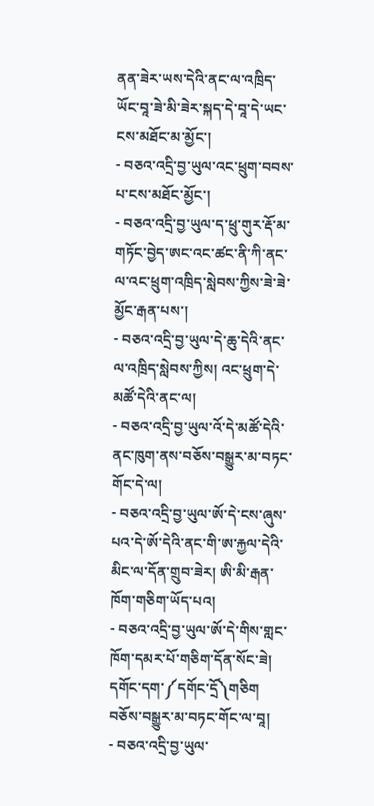ནན་ཟེར་ཡས་དེའི་ནང་ལ་འཁྲིད་ཡོང་བཱ་ཟེ་མི་ཟེར་སྐད་དེ་བཱ་དེ་ཡང་ངས་མཐོང་མ་མྱོང་།
- བཅའ་འདྲི་བྱ་ཡུལ་འང་ཕྲུག་བབས་པ་ངས་མཐོང་མྱོང་།
- བཅའ་འདྲི་བྱ་ཡུལ་ད་ཕྲུ་གུར་རྡོ་མ་གཏོང་བྱེད་ཨང་འང་ཚང་ནི་ཀི་ནང་ལ་འང་ཕྲུག་འཁྲིད་སླེབས་ཀྱིས་ཟེ་ཟེ་མྱོང་རྒན་པས་།
- བཅའ་འདྲི་བྱ་ཡུལ་དེ་ཆུ་དེའི་ནང་ལ་འཁྲིད་སླེབས་ཀྱིས། འང་ཕྲུག་དེ་མཚོ་དེའི་ནང་ལ།
- བཅའ་འདྲི་བྱ་ཡུལ་འོ་དེ་མཚོ་དེའི་ནང་ཁུག་ནས་བཅོས་བསྒྱུར་མ་བཏང་གོང་དེ་ལ།
- བཅའ་འདྲི་བྱ་ཡུལ་ཨོ་དེ་ངས་ཞུས་པའ་དེ་ཨོ་དེའི་ནང་གི་ཨ་རྐྱལ་དེའི་མིང་ལ་དོན་གྲུབ་ཟེར། ཨི་མི་རྒན་ཁོག་གཅིག་ཡོད་པའ།
- བཅའ་འདྲི་བྱ་ཡུལ་ཨོ་དེ་གིས་གླང་ཁོག་དམར་པོ་གཅིག་དོན་སོང་ཟེ། དགོང་དག་༼དགོང་དྲོ༽གཅིག བཅོས་བསྒྱུར་མ་བཏང་གོང་ལ་བཱ།
- བཅའ་འདྲི་བྱ་ཡུལ་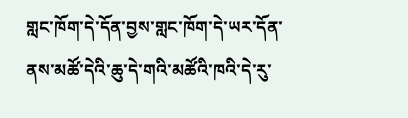གླང་ཁོག་དེ་དོན་བྱས་གླང་ཁོག་དེ་ཡར་དོན་ནས་མཚོ་དེའི་ཆུ་དེ་གའི་མཚོའི་ཁའི་དེ་རུ་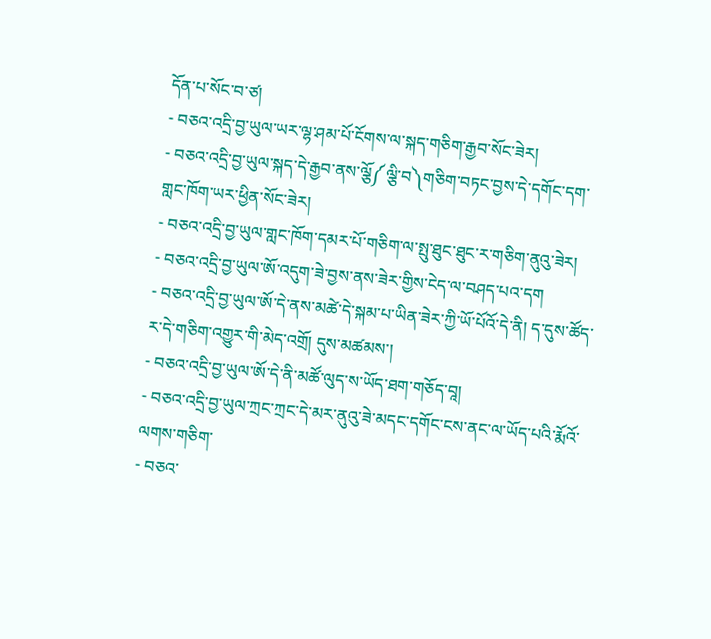དོན་པ་སོང་བ་ཙ།
- བཅའ་འདྲི་བྱ་ཡུལ་ཡར་ལྷ་ཤམ་པོ་ངོགས་ལ་སྐད་གཅིག་རྒྱབ་སོང་ཟེར།
- བཅའ་འདྲི་བྱ་ཡུལ་སྐད་དེ་རྒྱབ་ནས་ལྕོ༼ལྕི་བ༽གཅིག་བཏང་བྱས་དེ་དགོང་དག་གླང་ཁོག་ཡར་ཕྱིན་སོང་ཟེར།
- བཅའ་འདྲི་བྱ་ཡུལ་གླང་ཁོག་དམར་པོ་གཅིག་ལ་སྤུ་ཐུང་ཐུང་ར་གཅིག་ནུའུ་ཟེར།
- བཅའ་འདྲི་བྱ་ཡུལ་ཨོ་འདུག་ཟེ་བྱས་ནས་ཟེར་གྱིས་ངེད་ལ་བཤད་པའ་དག
- བཅའ་འདྲི་བྱ་ཡུལ་ཨོ་དེ་ནས་མཚེ་དེ་སྐམ་པ་ཡིན་ཟེར་ཀྱི་ཡོ་པོའོ་དེ་ནི། ད་དུས་ཚོད་ར་དེ་གཅིག་འགྱུར་གི་མེད་འགྲོ། དུས་མཚམས་།
- བཅའ་འདྲི་བྱ་ཡུལ་ཨོ་དེ་ནི་མཚོ་ལུད་ས་ཡོད་ཐག་གཅོད་བཱ།
- བཅའ་འདྲི་བྱ་ཡུལ་ཀྲང་ཀྲང་དེ་མར་ནུའུ་ཟེ་མདང་དགོང་ངས་ནང་ལ་ཡོད་པའི་རྨོའོ་ལགས་གཅིག་
- བཅའ་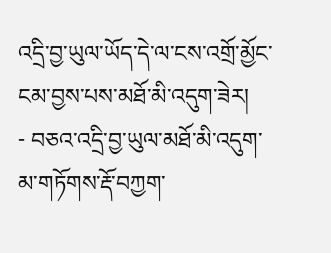འདྲི་བྱ་ཡུལ་ཡོད་དེ་ལ་ངས་འགྲོ་མྱོང་ངམ་བྱས་པས་མཐོ་མི་འདུག་ཟེར།
- བཅའ་འདྲི་བྱ་ཡུལ་མཐོ་མི་འདུག་མ་གཏོགས་རྡོ་བཀྱག་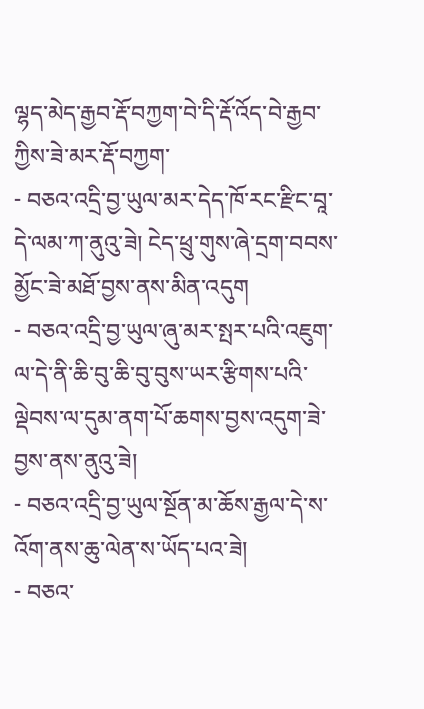ལྷད་མེད་རྒྱབ་རྡོ་བཀྱག་བེ་དི་རྡོ་འོད་བེ་རྒྱབ་ཀྱིས་ཟེ་མར་རྡོ་བཀྱག་
- བཅའ་འདྲི་བྱ་ཡུལ་མར་དེད་ཁོ་རང་རྫིང་བཱ་དེ་ལམ་ཀ་ནུའུ་ཟེ། ངེད་ཕྲུ་གུས་ཞེ་དྲག་བབས་མྱོང་ཟེ་མཐོ་བྱས་ནས་མིན་འདུག
- བཅའ་འདྲི་བྱ་ཡུལ་ཞུ་མར་སྤར་པའི་འཇུག་ལ་དེ་ནི་ཆི་བུ་ཆི་བུ་བུས་ཡར་རྩིགས་པའི་ལྡེབས་ལ་དུམ་ནག་པོ་ཆགས་བྱས་འདུག་ཟེ་བྱས་ནས་ནུའུ་ཟེ།
- བཅའ་འདྲི་བྱ་ཡུལ་སྔོན་མ་ཆོས་རྒྱལ་དེ་ས་འོག་ནས་ཆུ་ལེན་ས་ཡོད་པའ་ཟེ།
- བཅའ་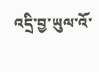འདྲི་བྱ་ཡུལ་འོ་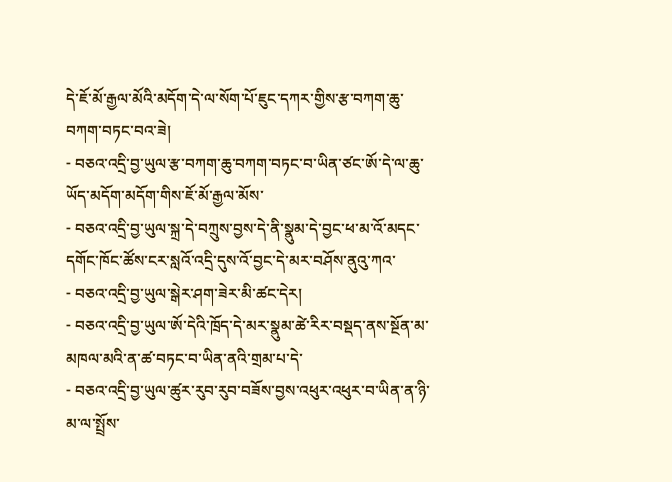དེ་ཇོ་མོ་རྒྱལ་མོའི་མདོག་དེ་ལ་སོག་པོ་ཇུང་དཀར་གྱིས་རྩ་བཀག་ཆུ་བཀག་བཏང་བའ་ཟེ།
- བཅའ་འདྲི་བྱ་ཡུལ་རྩ་བཀག་ཆུ་བཀག་བཏང་བ་ཡིན་ཙང་ཨོ་དེ་ལ་ཆུ་ཡོད་མདོག་མདོག་གིས་ཇོ་མོ་རྒྱལ་མོས་
- བཅའ་འདྲི་བྱ་ཡུལ་སྐྲ་དེ་བཀྲུས་བྱས་དེ་ནི་སྣུམ་དེ་བྱང་ཕ་མ་འོ་མདང་དགོང་ཁོང་ཚོས་ངར་སླའོ་འདྲི་དུས་འོ་བྱང་དེ་མར་བཤོས་ནུའུ་ཀའ་
- བཅའ་འདྲི་བྱ་ཡུལ་སྒེར་ཤག་ཟེར་མི་ཚང་དེར།
- བཅའ་འདྲི་བྱ་ཡུལ་ཨོ་དེའི་ཁྲོད་དེ་མར་སྣུམ་ཚེ་རིར་བསྡད་ནས་སྔོན་མ་མཁལ་མའི་ན་ཚ་བཏང་བ་ཡིན་ནའི་གྲམ་པ་དེ་
- བཅའ་འདྲི་བྱ་ཡུལ་ཚུར་རུབ་རུབ་བཟོས་བྱས་འཕུར་འཕུར་བ་ཡིན་ན་ཉི་མ་ལ་སྤྲོས་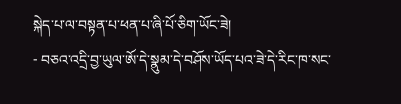སྐེད་པ་ལ་བསྟན་པ་ཕན་པ་ཞི་པོ་ཅིག་ཡོང་ཟེ།
- བཅའ་འདྲི་བྱ་ཡུལ་ཨོ་དེ་སྣུམ་དེ་བཤོས་ཡོད་པའ་ཟེ་དེ་རིང་ཁ་སང་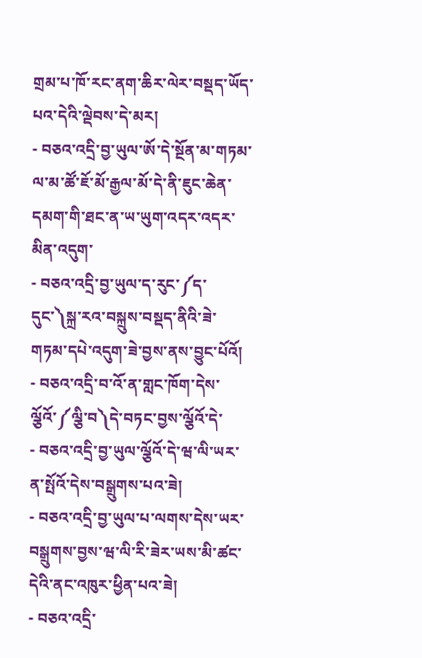གྲམ་པ་ཁོ་རང་ནག་ཆིར་ལེར་བསྡད་ཡོད་པའ་དེའི་ལྡེབས་དེ་མར།
- བཅའ་འདྲི་བྱ་ཡུལ་ཨོ་དེ་སྔོན་མ་གཏམ་ལ་མ་ཚོ་ཇོ་མོ་རྒྱལ་མོ་དེ་ནི་ཇུང་ཆེན་དམག་གི་ཐང་ན་ཡ་ཡུག་འདར་འདར་མིན་འདུག་
- བཅའ་འདྲི་བྱ་ཡུལ་ད་རུང་༼ད་དུང་༽སྐྲ་རའ་བསྐྲུས་བསྡད་ནིའི་ཟེ་གཏམ་དཔེ་འདུག་ཟེ་བྱས་ནས་བྱུང་པོའོ།
- བཅའ་འདྲི་བ་འོ་ན་གླང་ཁོག་དེས་ལྕོའོ་༼ལྕི་བ༽དེ་བཏང་བྱས་ལྕོའོ་དེ་
- བཅའ་འདྲི་བྱ་ཡུལ་ལྕོའོ་དེ་ཝ་ལི་ཡར་ན་སྤོའོ་དེས་བསྒྲུགས་པའ་ཟེ།
- བཅའ་འདྲི་བྱ་ཡུལ་པ་ལགས་དེས་ཡར་བསྒྲུགས་བྱས་ཝ་ལི་རི་ཟེར་ཡས་མི་ཚང་དེའི་ནང་འཁུར་ཕྱིན་པའ་ཟེ།
- བཅའ་འདྲི་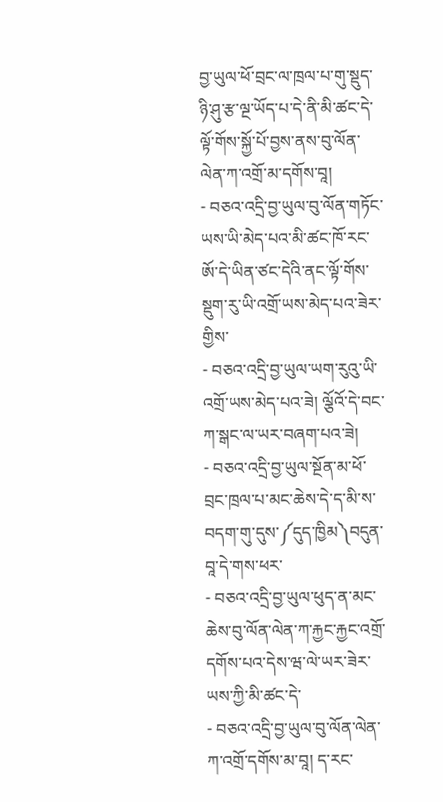བྱ་ཡུལ་ཕོ་བྲང་ལ་ཁྲལ་པ་གུ་སྡུད་ཉི་ཤུ་རྩ་ལྔ་ཡོད་པ་དེ་ནི་མི་ཚང་དེ་ལྟོ་གོས་སྐྱོ་པོ་བྱས་ནས་བུ་ལོན་ལེན་ཀ་འགྲོ་མ་དགོས་བཱ།
- བཅའ་འདྲི་བྱ་ཡུལ་བུ་ལོན་གཏོང་ཡས་ཡི་མེད་པའ་མི་ཚང་ཁོ་རང་ཨོ་དེ་ཡིན་ཙང་དེའི་ནང་ལྟོ་གོས་སྡུག་རུ་ཡི་འགྲོ་ཡས་མེད་པའ་ཟེར་གྱིས་
- བཅའ་འདྲི་བྱ་ཡུལ་ཡག་རུའུ་ཡི་འགྲོ་ཡས་མེད་པའ་ཟེ། ལྕོའོ་དེ་བང་ཀ་སྒང་ལ་ཡར་བཞག་པའ་ཟེ།
- བཅའ་འདྲི་བྱ་ཡུལ་སྔོན་མ་ཕོ་བྲང་ཁྲལ་པ་མང་ཆེས་དེ་ད་མི་ས་བདག་གུ་དུས་༼དུད་ཁྱིམ༽བདུན་བཱ་དེ་གས་ཕར་
- བཅའ་འདྲི་བྱ་ཡུལ་ཕུད་ན་མང་ཆེས་བུ་ལོན་ལེན་ཀ་རྐྱང་རྐྱང་འགྲོ་དགོས་པའ་དེས་ཝ་ལེ་ཡར་ཟེར་ཡས་ཀྱི་མི་ཚང་དེ་
- བཅའ་འདྲི་བྱ་ཡུལ་བུ་ལོན་ལེན་ཀ་འགྲོ་དགོས་མ་བཱ། ད་རང་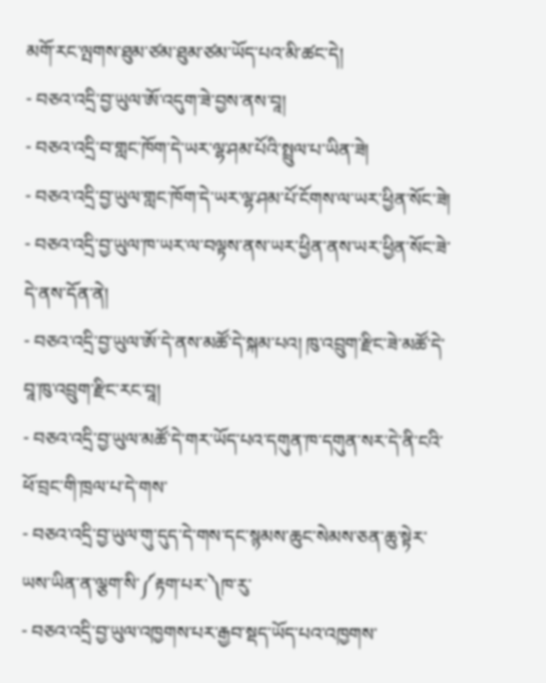མགོ་རང་ལྤགས་ཐུམ་ཙམ་ཐུམ་ཙམ་ཡོད་པའ་མི་ཚང་དེ།
- བཅའ་འདྲི་བྱ་ཡུལ་ཨོ་འདུག་ཟེ་བྱས་ནས་བཱ།
- བཅའ་འདྲི་བ་གླང་ཁོག་དེ་ཡར་ལྷ་ཤམ་པོའི་སྤྲུལ་པ་ཡིན་ཟེ།
- བཅའ་འདྲི་བྱ་ཡུལ་གླང་ཁོག་དེ་ཡར་ལྷ་ཤམ་པོ་ངོགས་ལ་ཡར་ཕྱིན་སོང་ཟེ།
- བཅའ་འདྲི་བྱ་ཡུལ་ཁ་ཡར་ལ་བལྟས་ནས་ཡར་ཕྱིན་ནས་ཡར་ཕྱིན་སོང་ཟེ་དེ་ནས་དོན་ནེ།
- བཅའ་འདྲི་བྱ་ཡུལ་ཨོ་དེ་ནས་མཚོ་དེ་སྐམ་པའ། ཁུ་འབྲུག་རྫིང་ཟེ་མཚོ་དེ་བཱ་ཁུ་འབྲུག་རྫིང་རང་བཱ།
- བཅའ་འདྲི་བྱ་ཡུལ་མཚོ་དེ་གར་ཡོད་པའ་དགུན་ཁ་དགུན་སར་དེ་ནི་ངའི་ཕོ་བྲང་གི་ཁྲལ་པ་དེ་གས་
- བཅའ་འདྲི་བྱ་ཡུལ་གུ་དུད་དེ་གས་དང་སྙམས་ཆུང་སེམས་ཅན་ཆུ་སྟེར་ཡས་ཡིན་ན་ལྕག་སི་༼རྟག་པར་༽ཁ་རུ་
- བཅའ་འདྲི་བྱ་ཡུལ་འཁྱགས་པར་རྒྱབ་སྡད་ཡོད་པའ་འཁྱགས་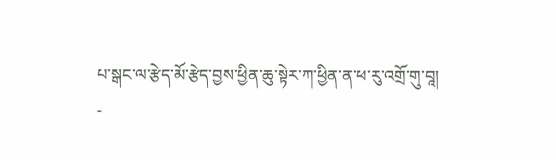པ་སྒང་ལ་རྩེད་མོ་རྩེད་བྱས་ཕྱིན་ཆུ་སྟེར་ཀ་ཕྱིན་ན་ཕ་རུ་འགྲོ་གུ་བཱ།
-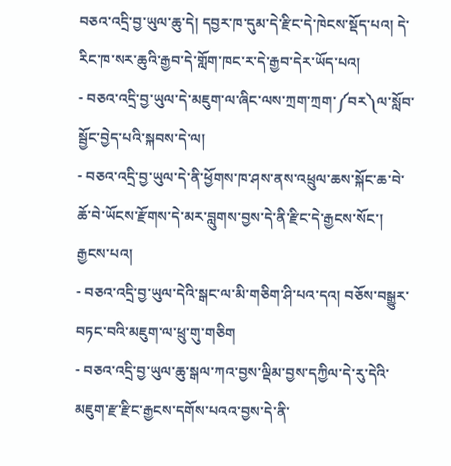བཅའ་འདྲི་བྱ་ཡུལ་ཆུ་དེ། དབྱར་ཁ་དུམ་དེ་རྫིང་དེ་ཁེངས་སྡོད་པའ། དེ་རིང་ཁ་སར་ཆུའི་རྒྱབ་དེ་གློག་ཁང་ར་དེ་རྒྱབ་དེར་ཡོད་པའ།
- བཅའ་འདྲི་བྱ་ཡུལ་དེ་མཇུག་ལ་ཞིང་ལས་ཀྲག་ཀྲག་༼བར༽ལ་སློབ་སྦྱོང་བྱེད་པའི་སྐབས་དེ་ལ།
- བཅའ་འདྲི་བྱ་ཡུལ་དེ་ནི་ཕྱོགས་ཁ་ཤས་ནས་འཕྲུལ་ཆས་སྐོང་ཆ་བེ་ཆོ་བེ་ཡོངས་རྫོགས་དེ་མར་བླུགས་བྱས་དེ་ནི་རྫིང་དེ་རྒྱངས་སོང་། རྒྱངས་པའ།
- བཅའ་འདྲི་བྱ་ཡུལ་དེའི་སྒང་ལ་མི་གཅིག་ཤི་པའ་དའ། བཅོས་བསྒྱུར་བཏང་བའི་མཇུག་ལ་ཕྲུ་གུ་གཅིག
- བཅའ་འདྲི་བྱ་ཡུལ་ཆུ་སྒལ་ཀའ་བྱས་ལྡིམ་བྱས་དཀྱིལ་དེ་རུ་དེའི་མཇུག་རྫ་རྫིང་རྒྱངས་དགོས་པའའ་བྱས་དེ་ནི་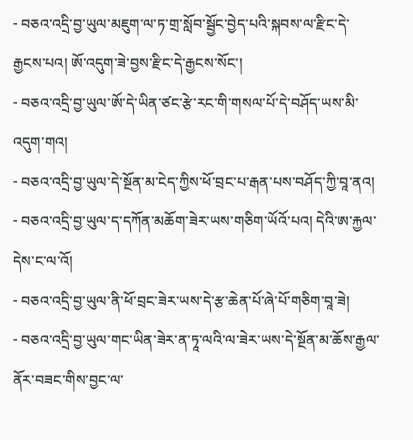- བཅའ་འདྲི་བྱ་ཡུལ་མཇུག་ལ་ཏ་གྲ་སློབ་སྦྱོང་བྱེད་པའི་སྐབས་ལ་རྫིང་དེ་རྒྱངས་པའ། ཨོ་འདུག་ཟེ་བྱས་རྫིང་དེ་རྒྱངས་སོང་།
- བཅའ་འདྲི་བྱ་ཡུལ་ཨོ་དེ་ཡིན་ཙང་རྩེ་རང་གི་གསལ་པོ་དེ་བཤོད་ཡས་མི་འདུག་གའ།
- བཅའ་འདྲི་བྱ་ཡུལ་དེ་སྔོན་མ་ངེད་ཀྱིས་ཕོ་བྲང་པ་རྒན་པས་བཤོད་ཀྱི་བཱ་ནའ།
- བཅའ་འདྲི་བྱ་ཡུལ་ད་དཀོན་མཆོག་ཟེར་ཡས་གཅིག་ཡོའོ་པའ། དེའི་ཨ་རྐྱལ་དེས་ང་ལ་འོ།
- བཅའ་འདྲི་བྱ་ཡུལ་ནི་ཕོ་བྲང་ཟེར་ཡས་དེ་རྩ་ཆེན་པོ་ཞེ་པོ་གཅིག་བཱ་ཟེ།
- བཅའ་འདྲི་བྱ་ཡུལ་གང་ཡིན་ཟེར་ན་ཏཱ་ལའི་ལ་ཟེར་ཡས་དེ་སྔོན་མ་ཆོས་རྒྱལ་ནོར་བཟང་གིས་བྱང་ལ་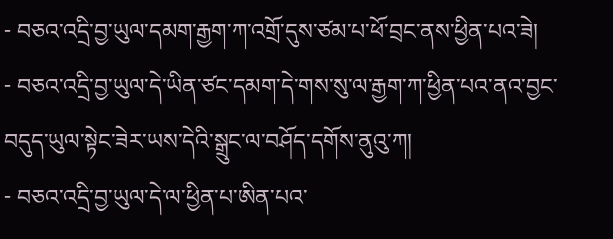- བཅའ་འདྲི་བྱ་ཡུལ་དམག་རྒྱག་ཀ་འགྲོ་དུས་ཙམ་པ་ཕོ་བྲང་ནས་ཕྱིན་པའ་ཟེ།
- བཅའ་འདྲི་བྱ་ཡུལ་དེ་ཡིན་ཙང་དམག་དེ་གས་སུ་ལ་རྒྱག་ཀ་ཕྱིན་པའ་ནའ་བྱང་བདུད་ཡུལ་སྟེང་ཟེར་ཡས་དེའི་སྒྲུང་ལ་བཤོད་དགོས་ནུའུ་ཀ།
- བཅའ་འདྲི་བྱ་ཡུལ་དེ་ལ་ཕྱིན་པ་ཨིན་པའ་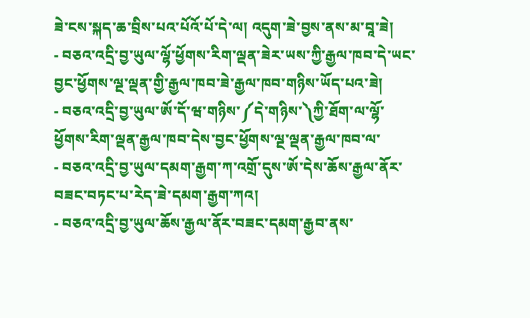ཟེ་ངས་སྐད་ཆ་བྲིས་པའ་པོའོ་པོ་དེ་ལ། འདུག་ཟེ་བྱས་ནས་མ་བཱ་ཟེ།
- བཅའ་འདྲི་བྱ་ཡུལ་ལྷོ་ཕྱོགས་རིག་ལྡན་ཟེར་ཡས་ཀྱི་རྒྱལ་ཁབ་དེ་ཡང་བྱང་ཕྱོགས་ལྔ་ལྡན་གྱི་རྒྱལ་ཁབ་ཟེ་རྒྱལ་ཁབ་གཉིས་ཡོད་པའ་ཟེ།
- བཅའ་འདྲི་བྱ་ཡུལ་ཨོ་དོ་ཝ་གཉིས་༼དེ་གཉིས་༽ཀྱི་ཐོག་ལ་ལྷོ་ཕྱོགས་རིག་ལྡན་རྒྱལ་ཁབ་དེས་བྱང་ཕྱོགས་ལྔ་ལྡན་རྒྱལ་ཁབ་ལ་
- བཅའ་འདྲི་བྱ་ཡུལ་དམག་རྒྱག་ཀ་འགྲོ་དུས་ཨོ་དེས་ཆོས་རྒྱལ་ནོར་བཟང་བཏང་པ་རེད་ཟེ་དམག་རྒྱག་ཀའ།
- བཅའ་འདྲི་བྱ་ཡུལ་ཆོས་རྒྱལ་ནོར་བཟང་དམག་རྒྱབ་ནས་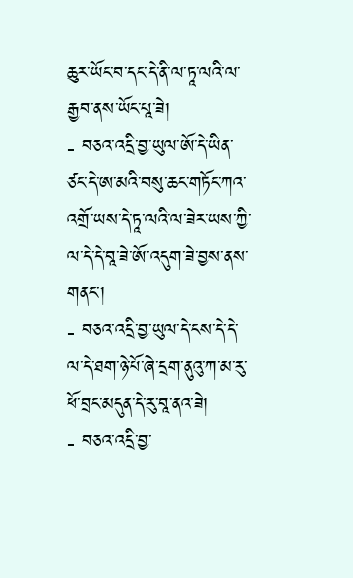ཆུར་ཡོང་བ་དང་དེ་ནི་ལ་ཏཱ་ལའི་ལ་རྒྱབ་ནས་ཡོང་པཱ་ཟེ།
- བཅའ་འདྲི་བྱ་ཡུལ་ཨོ་དེ་ཡིན་ཙང་དེ་ཨ་མའི་བསུ་ཆང་གཏོང་ཀའ་འགྲོ་ཡས་དེ་ཏཱ་ལའི་ལ་ཟེར་ཡས་ཀྱི་ལ་དེ་དེ་བཱ་ཟེ་ཨོ་འདུག་ཟེ་བྱས་ནས་གནང་།
- བཅའ་འདྲི་བྱ་ཡུལ་དེ་ངས་དེ་དེ་ལ་དེ་ཐག་ཉེ་པོ་ཞེ་དྲག་ནུའུ་ཀ་མ་རུ་ཕོ་བྲང་མདུན་དེ་རུ་བཱ་ནའ་ཟེ།
- བཅའ་འདྲི་བྱ་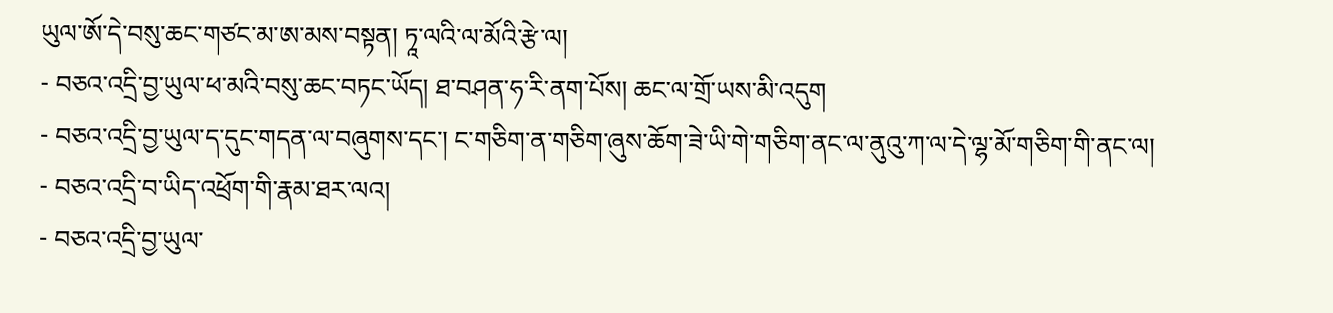ཡུལ་ཨོ་དེ་བསུ་ཆང་གཙང་མ་ཨ་མས་བསྟན། ཏཱ་ལའི་ལ་མོའི་རྩེ་ལ།
- བཅའ་འདྲི་བྱ་ཡུལ་ཕ་མའི་བསུ་ཆང་བཏང་ཡོད། ཐ་བཤན་ཧ་རི་ནག་པོས། ཆང་ལ་གྲོ་ཡས་མི་འདུག
- བཅའ་འདྲི་བྱ་ཡུལ་ད་དུང་གདན་ལ་བཞུགས་དང་། ང་གཅིག་ན་གཅིག་ཞུས་ཆོག་ཟེ་ཡི་གེ་གཅིག་ནང་ལ་ནུའུ་ཀ་ལ་དེ་ལྷ་མོ་གཅིག་གི་ནང་ལ།
- བཅའ་འདྲི་བ་ཡིད་འཕྲོག་གི་རྣམ་ཐར་ལའ།
- བཅའ་འདྲི་བྱ་ཡུལ་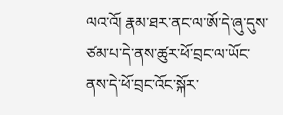ལའ་འོ། རྣམ་ཐར་ནང་ལ་ཨོ་དེ་ཞུ་དུས་ཙམ་པ་དེ་ནས་ཚུར་ཕོ་བྲང་ལ་ཡོང་ནས་དེ་ཕོ་བྲང་འོང་སྐོར་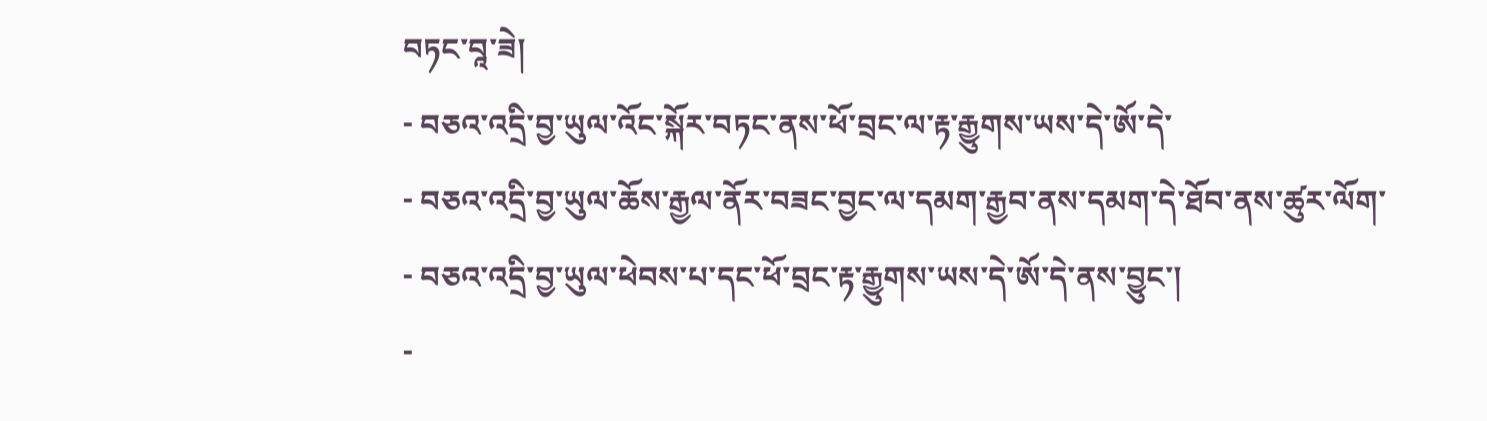བཏང་བཱ་ཟེ།
- བཅའ་འདྲི་བྱ་ཡུལ་འོང་སྐོར་བཏང་ནས་ཕོ་བྲང་ལ་རྟ་རྒྱུགས་ཡས་དེ་ཨོ་དེ་
- བཅའ་འདྲི་བྱ་ཡུལ་ཆོས་རྒྱལ་ནོར་བཟང་བྱང་ལ་དམག་རྒྱབ་ནས་དམག་དེ་ཐོབ་ནས་ཚུར་ལོག་
- བཅའ་འདྲི་བྱ་ཡུལ་ཕེབས་པ་དང་ཕོ་བྲང་རྟ་རྒྱུགས་ཡས་དེ་ཨོ་དེ་ནས་བྱུང་།
-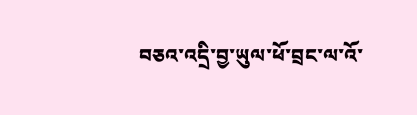བཅའ་འདྲི་བྱ་ཡུལ་ཕོ་བྲང་ལ་འོ་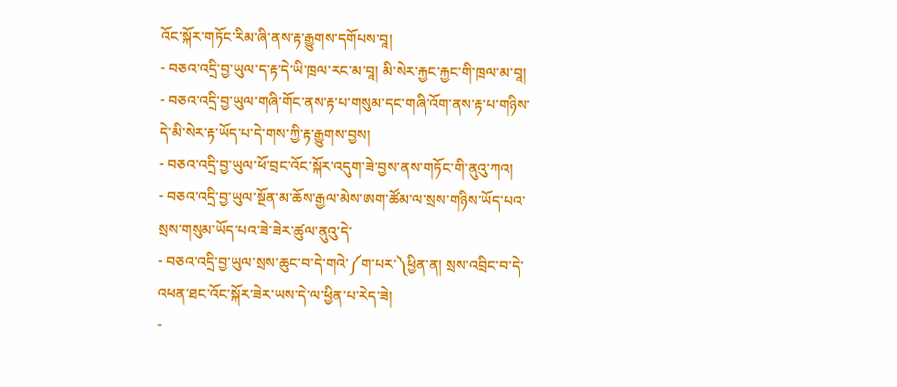འོང་སྐོར་གཏོང་རིམ་ཞི་ནས་རྟ་རྒྱུགས་དགོཔས་བཱ།
- བཅའ་འདྲི་བྱ་ཡུལ་ད་རྟ་དེ་ཡི་ཁྲལ་རང་མ་བཱ། མི་སེར་རྐྱང་རྐྱང་གི་ཁྲལ་མ་བཱ།
- བཅའ་འདྲི་བྱ་ཡུལ་གཞི་གོང་ནས་རྟ་པ་གསུམ་དང་གཞི་འོག་ནས་རྟ་པ་གཉིས་དེ་མི་སེར་རྟ་ཡོད་པ་དེ་གས་ཀྱི་རྟ་རྒྱུགས་བྱས།
- བཅའ་འདྲི་བྱ་ཡུལ་ཕོ་བྲང་འོང་སྐོར་འདུག་ཟེ་བྱས་ནས་གཏོང་གི་ནུའུ་ཀའ།
- བཅའ་འདྲི་བྱ་ཡུལ་སྔོན་མ་ཆོས་རྒྱལ་མེས་ཨག་ཚོམ་ལ་སྲས་གཉིས་ཡོད་པའ་སྲས་གསུམ་ཡོད་པའ་ཟེ་ཟེར་ཚུལ་ནུའུ་དེ་
- བཅའ་འདྲི་བྱ་ཡུལ་སྲས་ཆུང་བ་དེ་གའེ་༼ག་པར་༽ཕྱིན་ན། སྲས་འབྲིང་བ་དེ་འཕན་ཐང་འོང་སྐོར་ཟེར་ཡས་དེ་ལ་ཕྱིན་པ་རེད་ཟེ།
-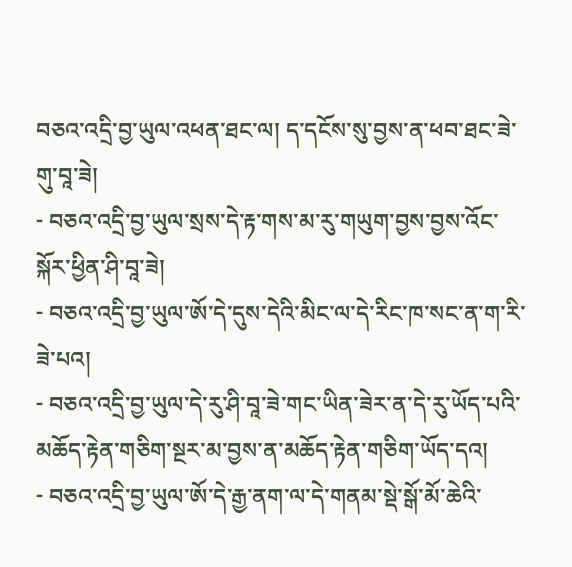བཅའ་འདྲི་བྱ་ཡུལ་འཕན་ཐང་ལ། ད་དངོས་སུ་བྱས་ན་ཕབ་ཐང་ཟེ་གུ་བཱ་ཟེ།
- བཅའ་འདྲི་བྱ་ཡུལ་སྲས་དེ་རྟ་གས་མ་རུ་གཡུག་བྱས་བྱས་འོང་སྐོར་ཕྱིན་ཤི་བཱ་ཟེ།
- བཅའ་འདྲི་བྱ་ཡུལ་ཨོ་དེ་དུས་དེའི་མིང་ལ་དེ་རིང་ཁ་སང་ན་ག་རི་ཟེ་པའ།
- བཅའ་འདྲི་བྱ་ཡུལ་དེ་རུ་ཤི་བཱ་ཟེ་གང་ཡིན་ཟེར་ན་དེ་རུ་ཡོད་པའི་མཆོད་རྟེན་གཅིག་སྔར་མ་བྱས་ན་མཆོད་རྟེན་གཅིག་ཡོད་དའ།
- བཅའ་འདྲི་བྱ་ཡུལ་ཨོ་དེ་རྒྱ་ནག་ལ་དེ་གནམ་སྡེ་སྒོ་མོ་ཆེའི་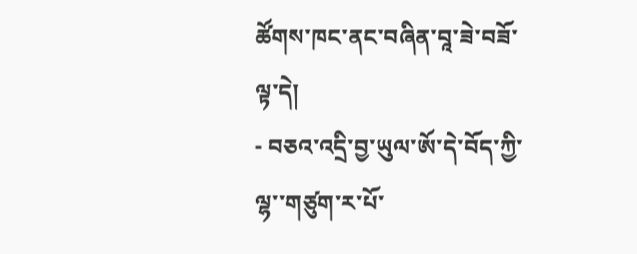ཚོགས་ཁང་ནང་བཞིན་བཱ་ཟེ་བཟོ་ལྟ་དེ།
- བཅའ་འདྲི་བྱ་ཡུལ་ཨོ་དེ་བོད་ཀྱི་ལྷ་་གཙུག་ར་པོ་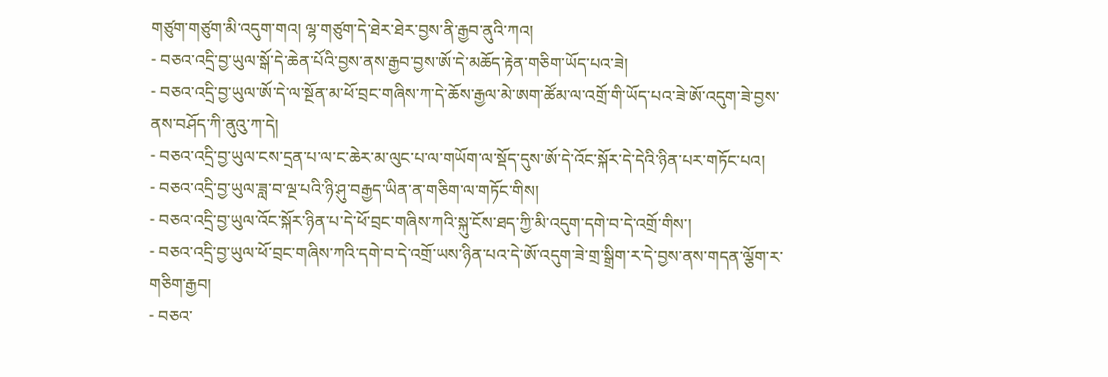གཙུག་གཙུག་མི་འདུག་གའ། ལྷ་གཙུག་དེ་ཐེར་ཐེར་བྱས་ནི་རྒྱབ་ནུའི་ཀའ།
- བཅའ་འདྲི་བྱ་ཡུལ་སྒོ་དེ་ཆེན་པོའི་བྱས་ནས་རྒྱབ་བྱས་ཨོ་དེ་མཆོད་རྟེན་གཅིག་ཡོད་པའ་ཟེ།
- བཅའ་འདྲི་བྱ་ཡུལ་ཨོ་དེ་ལ་སྔོན་མ་ཕོ་བྲང་གཞིས་ཀ་དེ་ཆོས་རྒྱལ་མེ་ཨག་ཚོམ་ལ་འགྲོ་གི་ཡོད་པའ་ཟེ་ཨོ་འདུག་ཟེ་བྱས་ནས་བཤོད་ཀི་ནུའུ་ཀ་དེ།
- བཅའ་འདྲི་བྱ་ཡུལ་ངས་དྲན་པ་ལ་ང་ཆེར་མ་ལུང་པ་ལ་གཡོག་ལ་སྡོད་དུས་ཨོ་དེ་འོང་སྐོར་དེ་དེའི་ཉིན་པར་གཏོང་པའ།
- བཅའ་འདྲི་བྱ་ཡུལ་ཟླ་བ་ལྔ་པའི་ཉི་ཤུ་བརྒྱད་ཡིན་ན་གཅིག་ལ་གཏོང་གིས།
- བཅའ་འདྲི་བྱ་ཡུལ་འོང་སྐོར་ཉིན་པ་དེ་ཕོ་བྲང་གཞིས་ཀའི་སྐུ་ངོས་ཐད་ཀྱི་མི་འདུག་དགེ་བ་དེ་འགྲོ་གིས་།
- བཅའ་འདྲི་བྱ་ཡུལ་ཕོ་བྲང་གཞིས་ཀའི་དགེ་བ་དེ་འགྲོ་ཡས་ཉིན་པའ་དེ་ཨོ་འདུག་ཟེ་གྲ་སྒྲིག་ར་དེ་བྱས་ནས་གདན་ལྕོག་ར་གཅིག་རྒྱབ།
- བཅའ་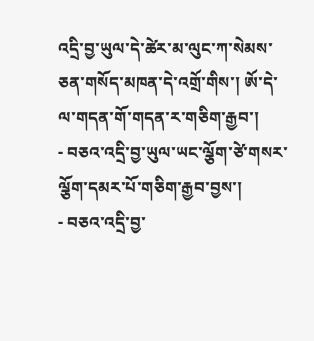འདྲི་བྱ་ཡུལ་དེ་ཚེར་མ་ལུང་ཀ་སེམས་ཅན་གསོད་མཁན་དེ་འགྲོ་གིས་། ཨོ་དེ་ལ་གདན་གོ་གདན་ར་གཅིག་རྒྱབ་།
- བཅའ་འདྲི་བྱ་ཡུལ་ཡང་ལྕོག་ཙེ་གསར་ལྕོག་དམར་པོ་གཅིག་རྒྱབ་བྱས་།
- བཅའ་འདྲི་བྱ་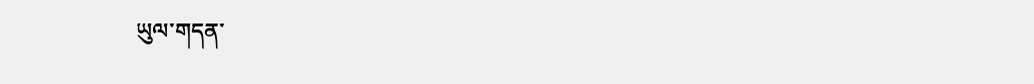ཡུལ་གདན་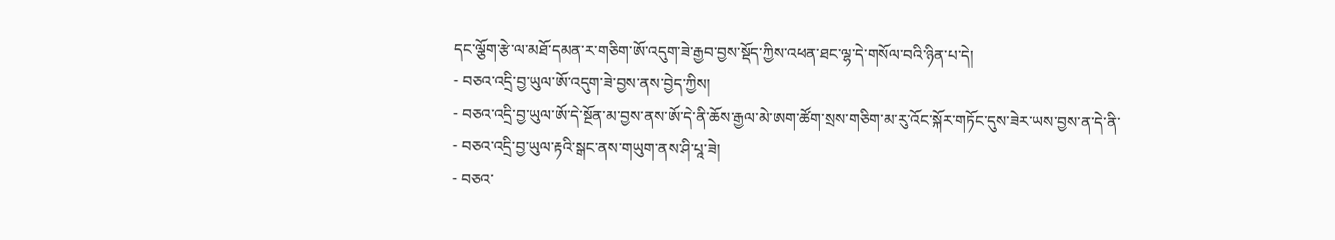དང་ལྕོག་རྩེ་ལ་མཐོ་དམན་ར་གཅིག་ཨོ་འདུག་ཟེ་རྒྱབ་བྱས་སྡོད་ཀྱིས་འཕན་ཐང་ལྷ་དེ་གསོལ་བའི་ཉིན་པ་དེ།
- བཅའ་འདྲི་བྱ་ཡུལ་ཨོ་འདུག་ཟེ་བྱས་ནས་བྱེད་ཀྱིས།
- བཅའ་འདྲི་བྱ་ཡུལ་ཨོ་དེ་སྔོན་མ་བྱས་ནས་ཨོ་དེ་ནི་ཆོས་རྒྱལ་མེ་ཨག་ཚོག་སྲས་གཅིག་མ་རུ་འོང་སྐོར་གཏོང་དུས་ཟེར་ཡས་བྱས་ན་དེ་ནི་
- བཅའ་འདྲི་བྱ་ཡུལ་རྟའི་སྒང་ནས་གཡུག་ནས་ཤི་པཱ་ཟེ།
- བཅའ་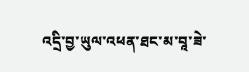འདྲི་བྱ་ཡུལ་འཕན་ཐང་མ་བཱ་ཟེ་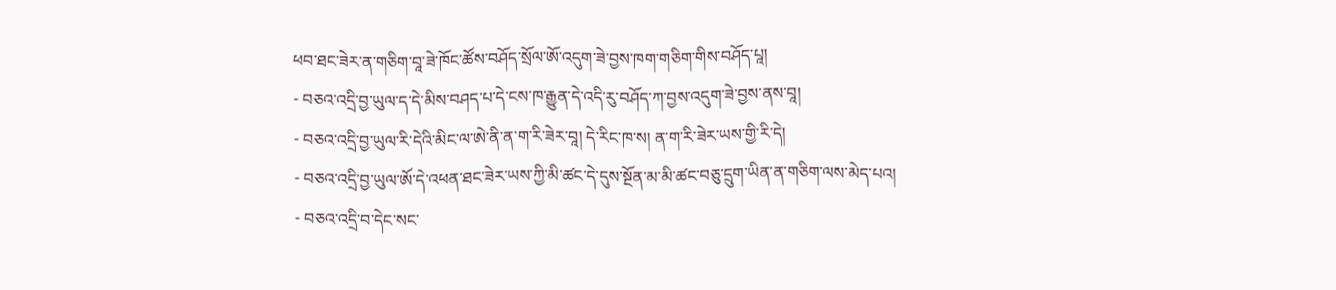ཕབ་ཐང་ཟེར་ན་གཅིག་བཱ་ཟེ་ཁོང་ཚོས་བཤོད་སྲོལ་ཨོ་འདུག་ཟེ་བྱས་ཁག་གཅིག་གིས་བཤོད་པཱ།
- བཅའ་འདྲི་བྱ་ཡུལ་ད་དེ་མིས་བཤད་པ་དེ་ངས་ཁ་རྒྱུན་དེ་འདི་རུ་བཤོད་ཀ་བྱས་འདུག་ཟེ་བྱས་ནས་བཱ།
- བཅའ་འདྲི་བྱ་ཡུལ་རི་དེའི་མིང་ལ་ཨེ་ནི་ན་ག་རི་ཟེར་བཱ། དེ་རིང་ཁ་ས། ན་ག་རི་ཟེར་ཡས་གྱི་རི་དེ།
- བཅའ་འདྲི་བྱ་ཡུལ་ཨོ་དེ་འཕན་ཐང་ཟེར་ཡས་ཀྱི་མི་ཚང་དེ་དུས་སྔོན་མ་མི་ཚང་བཅུ་དྲུག་ཡིན་ན་གཅིག་ལས་མེད་པའ།
- བཅའ་འདྲི་བ་དེང་སང་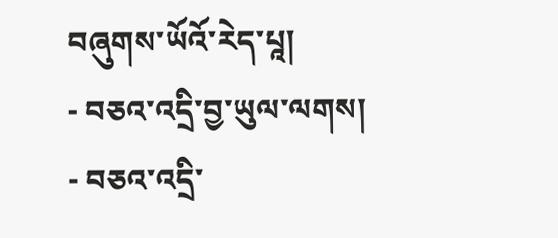བཞུགས་ཡོའོ་རེད་པཱ།
- བཅའ་འདྲི་བྱ་ཡུལ་ལགས།
- བཅའ་འདྲི་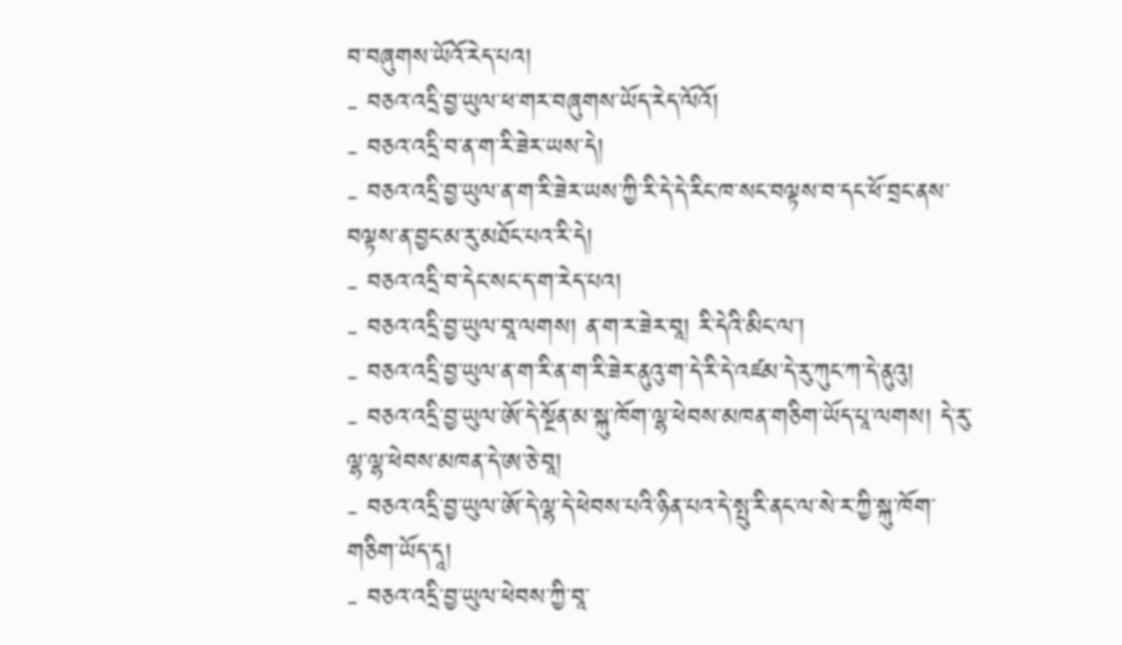བ་བཞུགས་ཡོའོ་རེད་པའ།
- བཅའ་འདྲི་བྱ་ཡུལ་ཕ་གར་བཞུགས་ཡོད་རེད་ལོའོ།
- བཅའ་འདྲི་བ་ན་ག་རི་ཟེར་ཡས་དེ།
- བཅའ་འདྲི་བྱ་ཡུལ་ན་ག་རི་ཟེར་ཡས་ཀྱི་རི་དེ་དེ་རིང་ཁ་སང་བལྟས་བ་དང་ཕོ་བྲང་ནས་བལྟས་ན་བྱང་མ་རུ་མཐོང་པའ་རི་དེ།
- བཅའ་འདྲི་བ་དེང་སང་ད་ག་རེད་པའ།
- བཅའ་འདྲི་བྱ་ཡུལ་བཱ་ལགས། ན་ག་ར་ཟེར་བཱ། རི་དེའི་མིང་ལ་།
- བཅའ་འདྲི་བྱ་ཡུལ་ན་ག་རི་ན་ག་རི་ཟེར་ནུའུ་ག་དེ་རི་དེ་འཛམ་དེ་རུ་ཀུང་ཀ་དེ་ནུའུ།
- བཅའ་འདྲི་བྱ་ཡུལ་ཨོ་དེ་སྔོན་མ་སྐུ་ཁོག་ལྷ་ཕེབས་མཁན་གཅིག་ཡོད་པཱ་ལགས། དེ་རུ་ལྷ་ལྷ་ཕེབས་མཁན་དེ་ཨ་ཅེ་བཱ།
- བཅའ་འདྲི་བྱ་ཡུལ་ཨོ་དེ་ལྷ་དེ་ཕེབས་པའི་ཉིན་པའ་དེ་སྤུ་རི་ནང་ལ་སེ་ར་ཀྱི་སྐུ་ཁོག་གཅིག་ཡོད་དཱ།
- བཅའ་འདྲི་བྱ་ཡུལ་ཕེབས་ཀྱི་བཱ་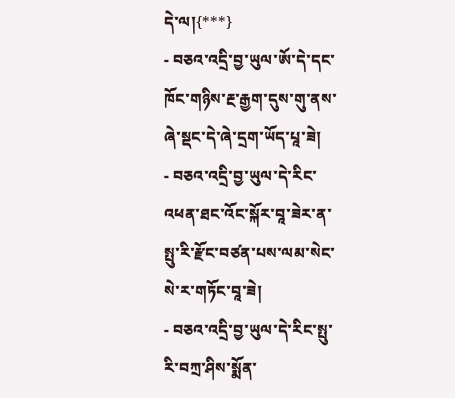དེ་ལ།{***}
- བཅའ་འདྲི་བྱ་ཡུལ་ཨོ་དེ་དང་ཁོང་གཉིས་རྔ་རྒྱག་དུས་གུ་ནས་ཞེ་སྡང་དེ་ཞེ་དྲག་ཡོད་པཱ་ཟེ།
- བཅའ་འདྲི་བྱ་ཡུལ་དེ་རིང་འཕན་ཐང་འོང་སྐོར་བཱ་ཟེར་ན་སྤུ་རི་རྫོང་བཙན་པས་ལམ་སེང་སེ་ར་གཏོང་བཱ་ཟེ།
- བཅའ་འདྲི་བྱ་ཡུལ་དེ་རིང་སྤུ་རི་བཀྲ་ཤིས་སྨོན་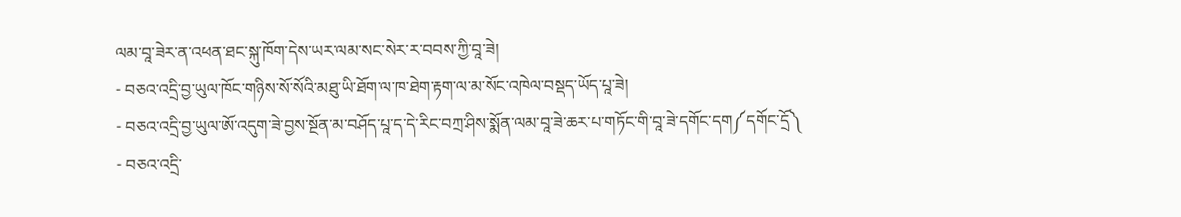ལམ་བཱ་ཟེར་ན་འཕན་ཐང་སྐུ་ཁོག་དེས་ཡར་ལམ་སང་སེར་ར་བབས་ཀྱི་བཱ་ཟེ།
- བཅའ་འདྲི་བྱ་ཡུལ་ཁོང་གཉིས་སོ་སོའི་མཐུ་ཡི་ཐོག་ལ་ཁ་ཐེག་རྟག་ལ་མ་སོང་འཁེལ་བསྡད་ཡོད་པཱ་ཟེ།
- བཅའ་འདྲི་བྱ་ཡུལ་ཨོ་འདུག་ཟེ་བྱས་སྔོན་མ་བཤོད་པཱ་ད་དེ་རིང་བཀྲ་ཤིས་སྨོན་ལམ་བཱ་ཟེ་ཆར་པ་གཏོང་གི་བཱ་ཟེ་དགོང་དག༼དགོང་དྲོ༽
- བཅའ་འདྲི་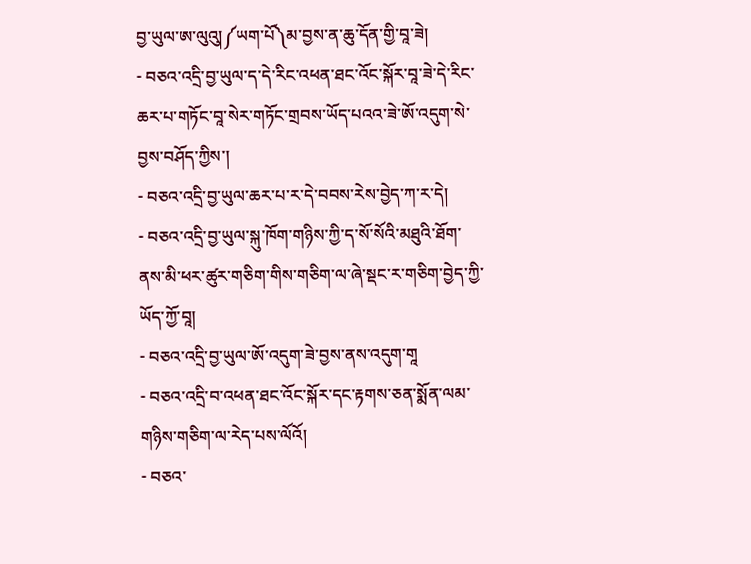བྱ་ཡུལ་ཨ་ལུའུ།༼ཡག་པོ༽མ་བྱས་ན་ཆུ་དོན་གྱི་བཱ་ཟེ།
- བཅའ་འདྲི་བྱ་ཡུལ་ད་དེ་རིང་འཕན་ཐང་འོང་སྐོར་བཱ་ཟེ་དེ་རིང་ཆར་པ་གཏོང་བཱ་སེར་གཏོང་གྲབས་ཡོད་པའའ་ཟེ་ཨོ་འདུག་སེ་བྱས་བཤོད་ཀྱིས་།
- བཅའ་འདྲི་བྱ་ཡུལ་ཆར་པ་ར་དེ་བབས་རེས་བྱེད་ཀ་ར་དེ།
- བཅའ་འདྲི་བྱ་ཡུལ་སྐུ་ཁོག་གཉིས་ཀྱི་ད་སོ་སོའི་མཐུའི་ཐོག་ནས་མི་ཕར་ཚུར་གཅིག་གིས་གཅིག་ལ་ཞེ་སྡང་ར་གཅིག་བྱེད་ཀྱི་ཡོད་ཀྱོ་བཱ།
- བཅའ་འདྲི་བྱ་ཡུལ་ཨོ་འདུག་ཟེ་བྱས་ནས་འདུག་གཱ
- བཅའ་འདྲི་བ་འཕན་ཐང་འོང་སྐོར་དང་རྟགས་ཅན་སྨོན་ལམ་གཉིས་གཅིག་ལ་རེད་པས་ལོའོ།
- བཅའ་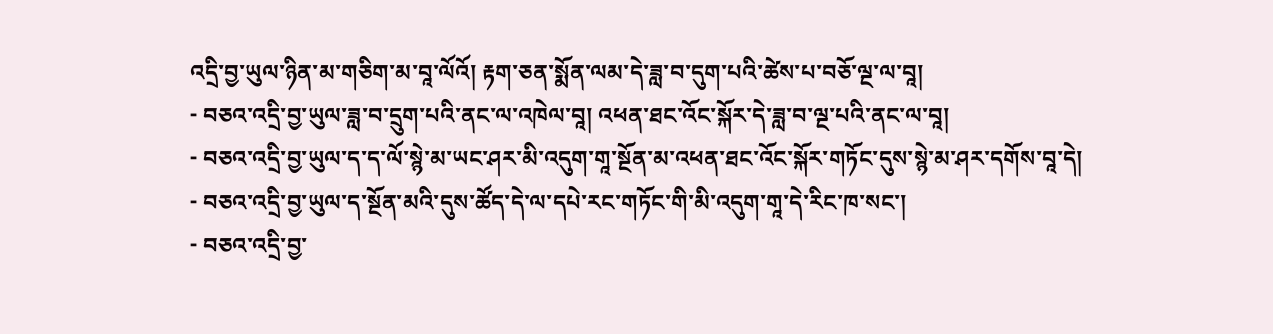འདྲི་བྱ་ཡུལ་ཉིན་མ་གཅིག་མ་བཱ་ལོའོ། རྟག་ཅན་སྨོན་ལམ་དེ་ཟླ་བ་དུག་པའི་ཚེས་པ་བཅོ་ལྔ་ལ་བཱ།
- བཅའ་འདྲི་བྱ་ཡུལ་ཟླ་བ་དྲུག་པའི་ནང་ལ་འཁེལ་བཱ། འཕན་ཐང་འོང་སྐོར་དེ་ཟླ་བ་ལྔ་པའི་ནང་ལ་བཱ།
- བཅའ་འདྲི་བྱ་ཡུལ་ད་ད་ལོ་སྙེ་མ་ཡང་ཤར་མི་འདུག་གཱ་སྔོན་མ་འཕན་ཐང་འོང་སྐོར་གཏོང་དུས་སྙེ་མ་ཤར་དགོས་བཱ་དེ།
- བཅའ་འདྲི་བྱ་ཡུལ་ད་སྔོན་མའི་དུས་ཚོད་དེ་ལ་དཔེ་རང་གཏོང་གི་མི་འདུག་གཱ་དེ་རིང་ཁ་སང་།
- བཅའ་འདྲི་བྱ་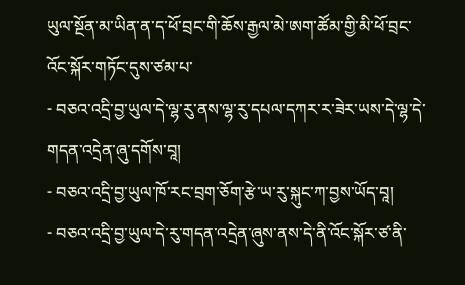ཡུལ་སྔོན་མ་ཡིན་ན་ད་ཕོ་བྲང་གི་ཆོས་རྒྱལ་མེ་ཨག་ཚོམ་གྱི་མི་ཕོ་བྲང་འོང་སྐོར་གཏོང་དུས་ཙམ་པ་
- བཅའ་འདྲི་བྱ་ཡུལ་དེ་ལྷ་རུ་ནས་ལྷ་རུ་དཔལ་དཀར་ར་ཟེར་ཡས་དེ་ལྷ་དེ་གདན་འདྲེན་ཞུ་དགོས་བཱ།
- བཅའ་འདྲི་བྱ་ཡུལ་ཁོ་རང་བྲག་ཅོག་རྩེ་ཡ་རུ་སྐུང་ཀ་བྱས་ཡོད་བཱ།
- བཅའ་འདྲི་བྱ་ཡུལ་དེ་རུ་གདན་འདྲེན་ཞུས་ནས་དེ་ནི་འོང་སྐོར་ཙ་ནི་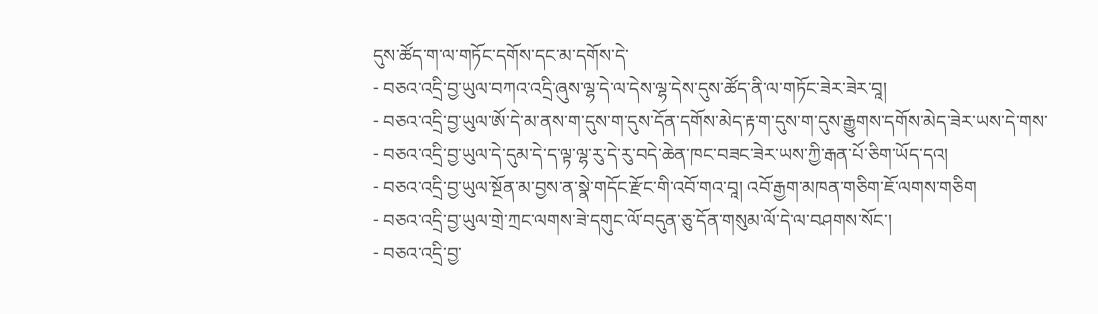དུས་ཚོད་ག་ལ་གཏོང་དགོས་དང་མ་དགོས་དེ་
- བཅའ་འདྲི་བྱ་ཡུལ་བཀའ་འདྲི་ཞུས་ལྷ་དེ་ལ་དེས་ལྷ་དེས་དུས་ཚོད་ནི་ལ་གཏོང་ཟེར་ཟེར་བཱ།
- བཅའ་འདྲི་བྱ་ཡུལ་ཨོ་དེ་མ་ནས་ག་དུས་ག་དུས་དོན་དགོས་མེད་རྟ་ག་དུས་ག་དུས་རྒྱུགས་དགོས་མེད་ཟེར་ཡས་དེ་གས་
- བཅའ་འདྲི་བྱ་ཡུལ་དེ་དུམ་དེ་ད་ལྟ་ལྷ་རུ་དེ་རུ་བདེ་ཆེན་ཁང་བཟང་ཟེར་ཡས་ཀྱི་རྒན་པོ་ཅིག་ཡོད་དའ།
- བཅའ་འདྲི་བྱ་ཡུལ་སྔོན་མ་བྱས་ན་སྣེ་གདོང་རྫོང་གི་འབོ་གའ་བཱ། འབོ་རྒྱག་མཁན་གཅིག་ཇོ་ལགས་གཅིག
- བཅའ་འདྲི་བྱ་ཡུལ་གྲེ་ཀྲང་ལགས་ཟེ་དགུང་ལོ་བདུན་ཅུ་དོན་གསུམ་ལོ་དེ་ལ་བཤགས་སོང་།
- བཅའ་འདྲི་བྱ་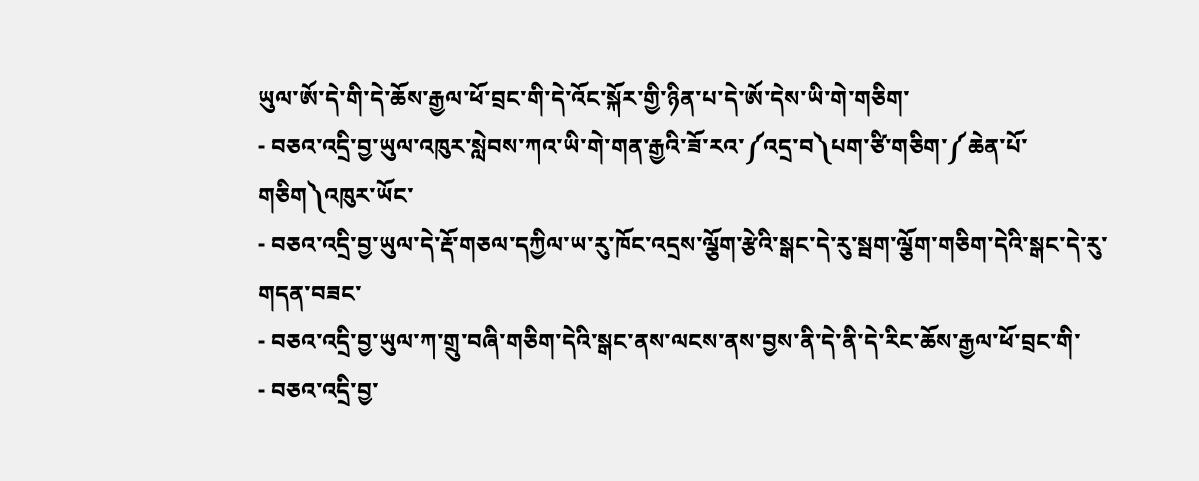ཡུལ་ཨོ་དེ་གི་དེ་ཆོས་རྒྱལ་ཕོ་བྲང་གི་དེ་འོང་སྐོར་གྱི་ཉིན་པ་དེ་ཨོ་དེས་ཡི་གེ་གཅིག་
- བཅའ་འདྲི་བྱ་ཡུལ་འཁུར་སླེབས་ཀའ་ཡི་གེ་གན་རྒྱའི་ཟོ་རའ་༼འདྲ་བ༽པག་ཙི་གཅིག་༼ཆེན་པོ་གཅིག༽འཁུར་ཡོང་
- བཅའ་འདྲི་བྱ་ཡུལ་དེ་རྡོ་གཅལ་དཀྱིལ་ཡ་རུ་ཁོང་འདྲས་ལྕོག་རྩེའི་སྒང་དེ་རུ་སྦག་ལྕོག་གཅིག་དེའི་སྒང་དེ་རུ་གདན་བཟང་
- བཅའ་འདྲི་བྱ་ཡུལ་ཀ་གྲུ་བཞི་གཅིག་དེའི་སྒང་ནས་ལངས་ནས་བྱས་ནི་དེ་ནི་དེ་རིང་ཆོས་རྒྱལ་ཕོ་བྲང་གི་
- བཅའ་འདྲི་བྱ་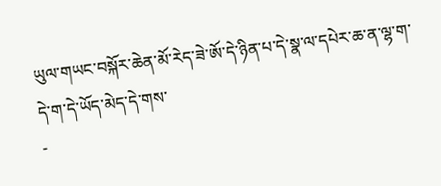ཡུལ་གཡང་བསྐོར་ཆེན་མོ་རེད་ཟེ་ཨོ་དེ་ཉིན་པ་དེ་སྣ་ལ་དཔེར་ཆ་ན་ལྷ་ག་དེ་ག་དེ་ཡོད་མེད་དེ་གས་
-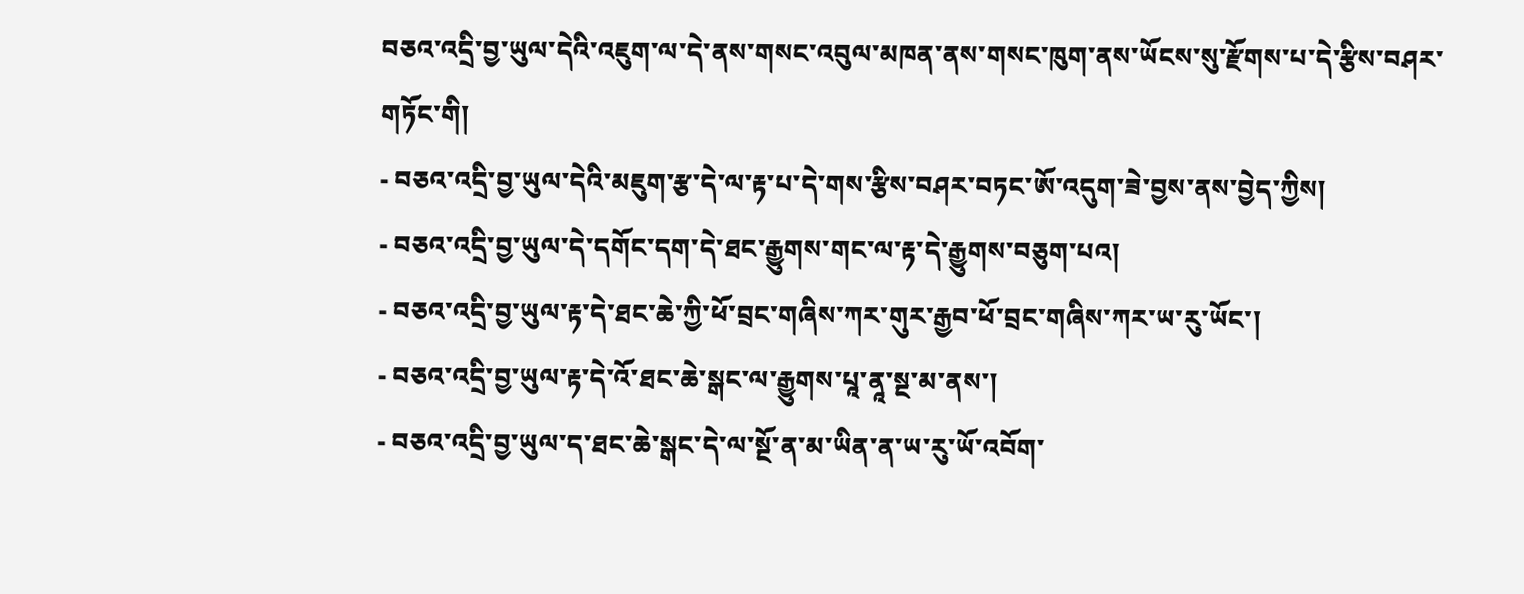བཅའ་འདྲི་བྱ་ཡུལ་དེའི་འཇུག་ལ་དེ་ནས་གསང་འབུལ་མཁན་ནས་གསང་ཁུག་ནས་ཡོངས་སུ་རྫོགས་པ་དེ་རྩིས་བཤར་གཏོང་གི།
- བཅའ་འདྲི་བྱ་ཡུལ་དེའི་མཇུག་རྩ་དེ་ལ་རྟ་པ་དེ་གས་རྩིས་བཤར་བཏང་ཨོ་འདུག་ཟེ་བྱས་ནས་བྱེད་ཀྱིས།
- བཅའ་འདྲི་བྱ་ཡུལ་དེ་དགོང་དག་དེ་ཐང་རྒྱུགས་གང་ལ་རྟ་དེ་རྒྱུགས་བཅུག་པའ།
- བཅའ་འདྲི་བྱ་ཡུལ་རྟ་དེ་ཐང་ཆེ་ཀྱི་ཕོ་བྲང་གཞིས་ཀར་གུར་རྒྱབ་ཕོ་བྲང་གཞིས་ཀར་ཡ་རུ་ཡོང་།
- བཅའ་འདྲི་བྱ་ཡུལ་རྟ་དེ་འོ་ཐང་ཆེ་སྒང་ལ་རྒྱུགས་པཱ་ནཱ་སྔ་མ་ནས་།
- བཅའ་འདྲི་བྱ་ཡུལ་ད་ཐང་ཆེ་སྒང་དེ་ལ་སྔོ་ན་མ་ཡིན་ན་ཡ་རུ་ཡོ་འབོག་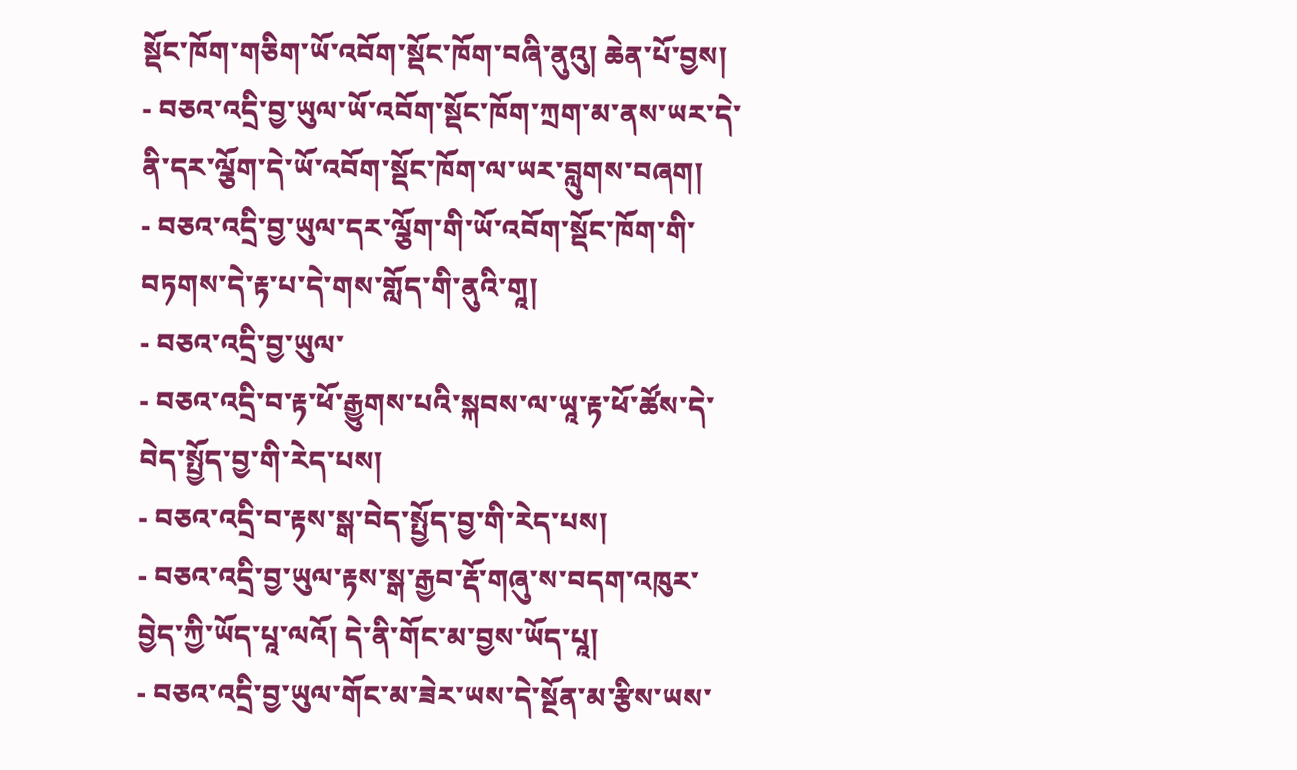སྡོང་ཁོག་གཅིག་ཡོ་འབོག་སྡོང་ཁོག་བཞི་ནུའུ། ཆེན་པོ་བྱས།
- བཅའ་འདྲི་བྱ་ཡུལ་ཡོ་འབོག་སྡོང་ཁོག་ཀྲག་མ་ནས་ཡར་དེ་ནི་དར་ལྕོག་དེ་ཡོ་འབོག་སྡོང་ཁོག་ལ་ཡར་བླུགས་བཞག།
- བཅའ་འདྲི་བྱ་ཡུལ་དར་ལྕོག་གི་ཡོ་འབོག་སྡོང་ཁོག་གི་བཏགས་དེ་རྟ་པ་དེ་གས་གློད་གི་ནུའི་གཱ།
- བཅའ་འདྲི་བྱ་ཡུལ་
- བཅའ་འདྲི་བ་རྟ་ཕོ་རྒྱུགས་པའི་སྐབས་ལ་ཡཱ་རྟ་ཕོ་ཚོས་དེ་བེད་སྤྱོད་བྱ་གི་རེད་པས།
- བཅའ་འདྲི་བ་རྟས་སྒ་བེད་སྤྱོད་བྱ་གི་རེད་པས།
- བཅའ་འདྲི་བྱ་ཡུལ་རྟས་སྒ་རྒྱབ་རྡོ་གཞུ་ས་བདག་འཁུར་བྱེད་ཀྱི་ཡོད་པཱ་ལའོ། དེ་ནི་གོང་མ་བྱས་ཡོད་པཱ།
- བཅའ་འདྲི་བྱ་ཡུལ་གོང་མ་ཟེར་ཡས་དེ་སྔོན་མ་རྩིས་ཡས་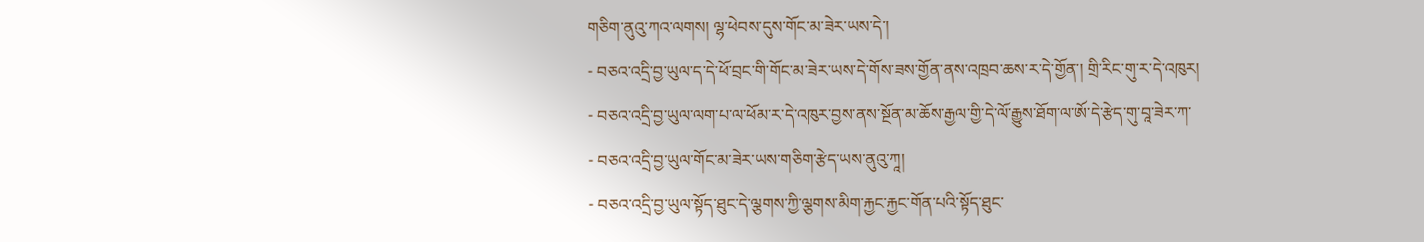གཅིག་ནུའུ་ཀའ་ལགས། ལྷ་ཕེབས་དུས་གོང་མ་ཟེར་ཡས་དེ་།
- བཅའ་འདྲི་བྱ་ཡུལ་ད་དེ་ཕོ་བྲང་གི་གོང་མ་ཟེར་ཡས་དེ་གོས་ཟས་གྱོན་ནས་འཁྲབ་ཆས་ར་དེ་གྱོན་། གྲི་རིང་གུ་ར་དེ་འཁུར།
- བཅའ་འདྲི་བྱ་ཡུལ་ལག་པ་ལ་ཕོམ་ར་དེ་འཁུར་བྱས་ནས་སྔོན་མ་ཆོས་རྒྱལ་གྱི་དེ་ལོ་རྒྱུས་ཐོག་ལ་ཨོ་དེ་རྩེད་གུ་བཱ་ཟེར་ཀ་
- བཅའ་འདྲི་བྱ་ཡུལ་གོང་མ་ཟེར་ཡས་གཅིག་རྩེད་ཡས་ནུའུ་ཀཱ།
- བཅའ་འདྲི་བྱ་ཡུལ་སྟོད་ཐུང་དེ་ལྕགས་ཀྱི་ལྕགས་མིག་རྐྱང་རྐྱང་གོན་པའི་སྟོད་ཐུང་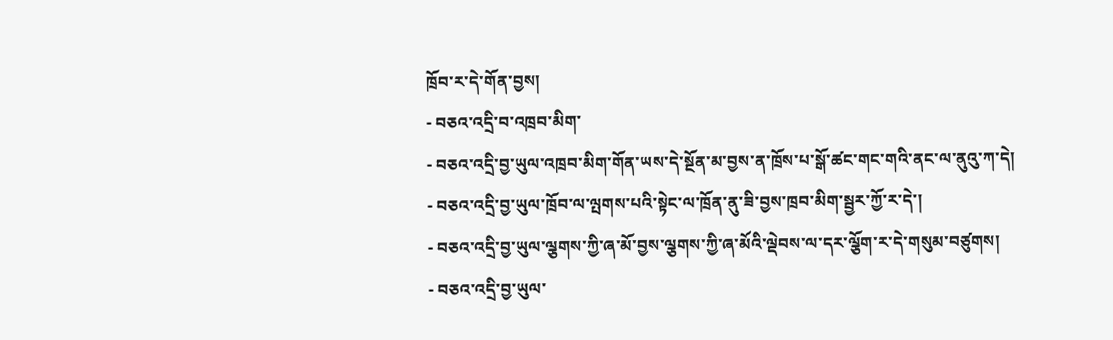ཁྲོབ་ར་དེ་གོན་བྱས།
- བཅའ་འདྲི་བ་འཁྲབ་མིག་
- བཅའ་འདྲི་བྱ་ཡུལ་འཁྲབ་མིག་གོན་ཡས་དེ་སྔོན་མ་བྱས་ན་ཁྲོས་པ་སྒོ་ཚང་གང་གའི་ནང་ལ་ནུའུ་ཀ་དེ།
- བཅའ་འདྲི་བྱ་ཡུལ་ཁྲོབ་ལ་ལྤགས་པའི་སྟེང་ལ་ཁྲོན་ནུ་ཟི་བྱས་ཁྲབ་མིག་སྦྱར་ཀྱོ་ར་དེ་།
- བཅའ་འདྲི་བྱ་ཡུལ་ལྕགས་ཀྱི་ཞ་མོ་བྱས་ལྕགས་ཀྱི་ཞ་མོའི་ལྡེབས་ལ་དར་ལྕོག་ར་དེ་གསུམ་བཙུགས།
- བཅའ་འདྲི་བྱ་ཡུལ་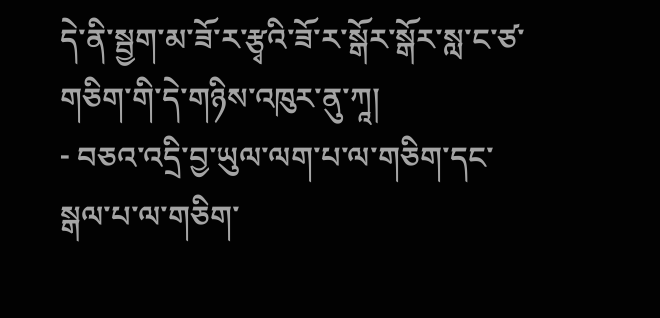དེ་ནི་སྦྱག་མ་ཟོ་ར་རྩྭའི་ཟོ་ར་སྒོར་སྒོར་སླ་ང་ཙ་གཅིག་གི་དེ་གཉིས་འཁུར་ནུ་ཀཱ།
- བཅའ་འདྲི་བྱ་ཡུལ་ལག་པ་ལ་གཅིག་དང་སྒལ་པ་ལ་གཅིག་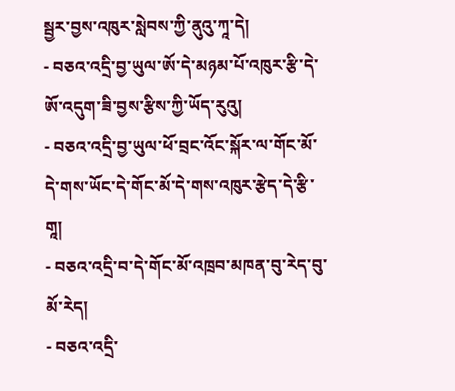སྦྱར་བྱས་འཁུར་སླེབས་ཀྱི་ནུའུ་ཀཱ་དེ།
- བཅའ་འདྲི་བྱ་ཡུལ་ཨོ་དེ་མཉམ་པོ་འཁུར་རྩི་དེ་ཨོ་འདུག་ཟི་བྱས་རྩིས་ཀྱི་ཡོད་རུའུ།
- བཅའ་འདྲི་བྱ་ཡུལ་ཕོ་བྲང་འོང་སྐོར་ལ་གོང་མོ་དེ་གས་ཡོང་དེ་གོང་མོ་དེ་གས་འཁུར་རྩེད་དེ་རྩི་གཱ།
- བཅའ་འདྲི་བ་དེ་གོང་མོ་འཁྲབ་མཁན་བུ་རེད་བུ་མོ་རེད།
- བཅའ་འདྲི་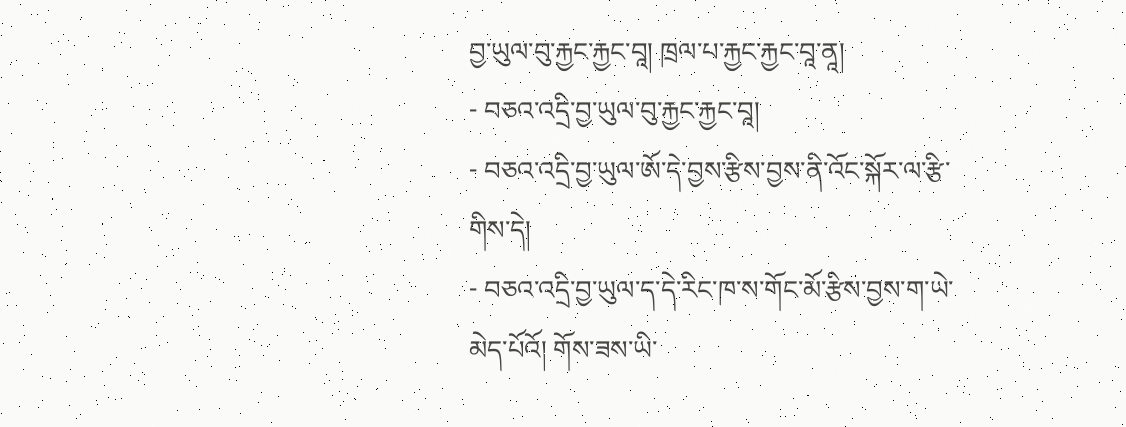བྱ་ཡུལ་བུ་རྐྱང་རྐྱང་བཱ། ཁྲལ་པ་རྐྱང་རྐྱང་བཱ་ནཱ།
- བཅའ་འདྲི་བྱ་ཡུལ་བུ་རྐྱང་རྐྱང་བཱ།
- བཅའ་འདྲི་བྱ་ཡུལ་ཨོ་དེ་བྱས་རྩིས་བྱས་ནི་འོང་སྐོར་ལ་རྩི་གིས་དེ།
- བཅའ་འདྲི་བྱ་ཡུལ་ད་དེ་རིང་ཁ་ས་གོང་མོ་རྩིས་བྱས་ག་ཡེ་མེད་པོའོ། གོས་ཟས་ཡི་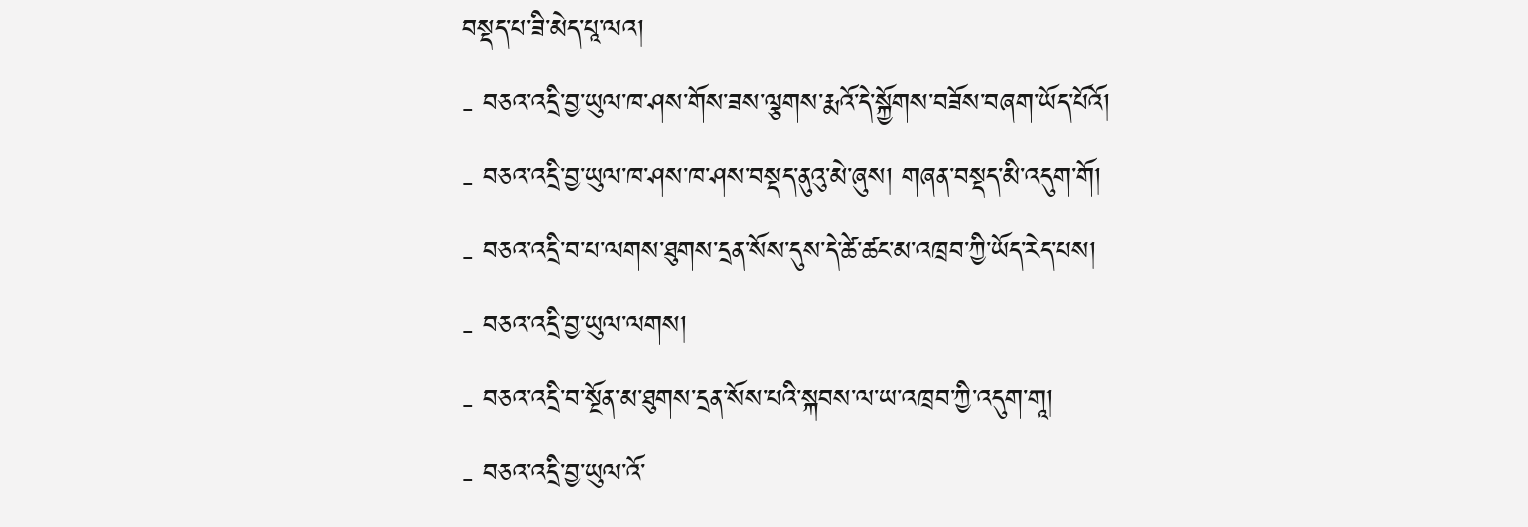བསྡད་པ་ཟི་མེད་པཱ་ལའ།
- བཅའ་འདྲི་བྱ་ཡུལ་ཁ་ཤས་གོས་ཟས་ལྕགས་རྨའོ་དེ་སྐྱོགས་བཟོས་བཞག་ཡོད་པོའོ།
- བཅའ་འདྲི་བྱ་ཡུལ་ཁ་ཤས་ཁ་ཤས་བསྡད་ནུའུ་མེ་ཞུས། གཞན་བསྡད་མི་འདུག་གོ།
- བཅའ་འདྲི་བ་པ་ལགས་ཐུགས་དྲན་སོས་དུས་དེ་ཚེ་ཚང་མ་འཁྲབ་ཀྱི་ཡོད་རེད་པས།
- བཅའ་འདྲི་བྱ་ཡུལ་ལགས།
- བཅའ་འདྲི་བ་སྔོན་མ་ཐུགས་དྲན་སོས་པའི་སྐབས་ལ་ཡ་འཁྲབ་ཀྱི་འདུག་གཱ།
- བཅའ་འདྲི་བྱ་ཡུལ་འོ་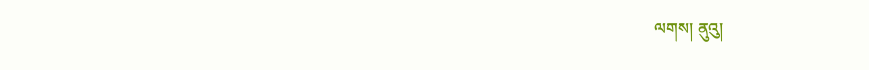ལགས། ནུའུ།